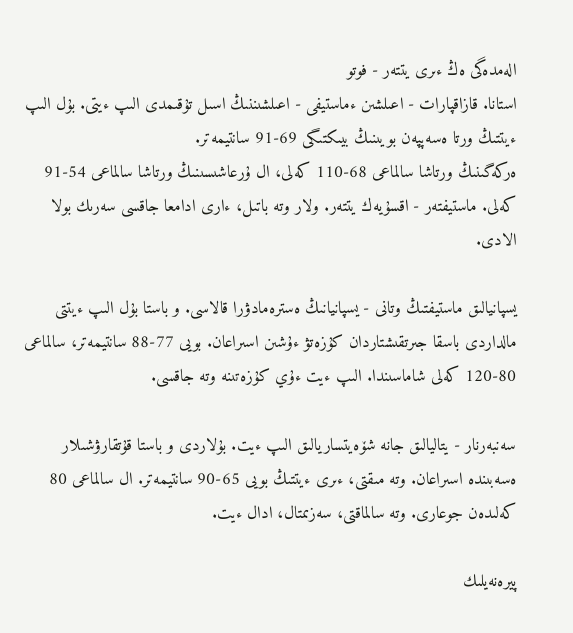الەمدەگى ەڭ ءىرى يتتەر - فوتو
استانا. قازاقپارات - اعىلشىن ءماستيفى - اعىلشىننىڭ اسىل تۇقىمدى الىپ ءيتى. بۇل الىپ ءيتتىڭ ورتا ەسەپپەن بويىنىڭ بيىكتىگى 69-91 سانتيمەتر.
ەركەگىنىڭ ورتاشا سالماعى 68-110 كەلى، ال ۇرعاشىسىنىڭ ورتاشا سالماعى 54-91 كەلى. ماستيفتەر - اقسۇيەك يتتەر. ولار وتە باتىل، ءارى ادامعا جاقسى سەرىك بولا الادى.

يسپانيالىق ماستيفتىڭ وتانى - يسپانيانىڭ ەسترەمادۋرا قالاسى. و باستا بۇل الىپ ءيتتى مالداردى باسقا جىرتقىشتاردان كۇزەتۋ ءۇشىن اسىراعان. بويى 77-88 سانتيمەتر، سالماعى 80-120 كەلى شاماسىندا. الىپ ءيت ءۇي كۇزەتىنە وتە جاقسى.

سەنبەرنار - يتاليالىق جانە شۆەيتساريالىق الىپ ءيت. بۇلاردى و باستا قۇتقارۋشىلار ەسەبىندە اسىراعان. وتە مىقتى، ءىرى ءيتتىڭ بويى 65-90 سانتيمەتر. ال سالماعى 80 كەلىدەن جوعارى. وتە سالماقتى، سەزىمتال، ادال ءيت.

پيرەنەيلىك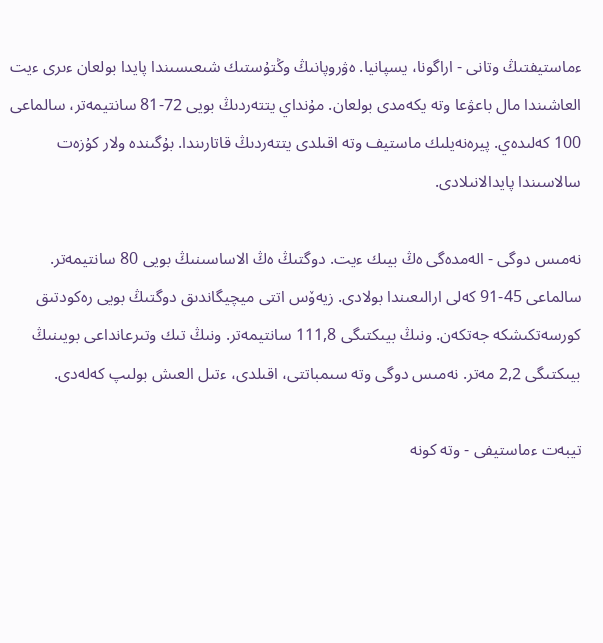ءماستيفتىڭ وتانى - اراگونا، يسپانيا. ەۋروپانىڭ وڭتۇستىك شىعىسىندا پايدا بولعان ءىرى ءيت العاشىندا مال باعۋعا وتە يكەمدى بولعان. مۇنداي يتتەردىڭ بويى 72-81 سانتيمەتر، سالماعى 100 كەلىدەي. پيرەنەيلىك ماستيف وتە اقىلدى يتتەردىڭ قاتارىندا. بۇگىندە ولار كۇزەت سالاسىندا پايدالانىلادى.

نەمىس دوگى - الەمدەگى ەڭ بيىك ءيت. دوگتىڭ ەڭ الاساسىنىڭ بويى 80 سانتيمەتر. سالماعى 45-91 كەلى ارالىعىندا بولادى. زيەۆس اتتى ميچيگاندىق دوگتىڭ بويى رەكودتىق كورسەتكىشكە جەتكەن. ونىڭ بيىكتىگى 111,8 سانتيمەتر. ونىڭ تىك وتىرعانداعى بويىنىڭ بيىكتىگى 2,2 مەتر. نەمىس دوگى وتە سىمباتتى، اقىلدى، ءتىل العىش بولىپ كەلەدى.

تيبەت ءماستيفى - وتە كونە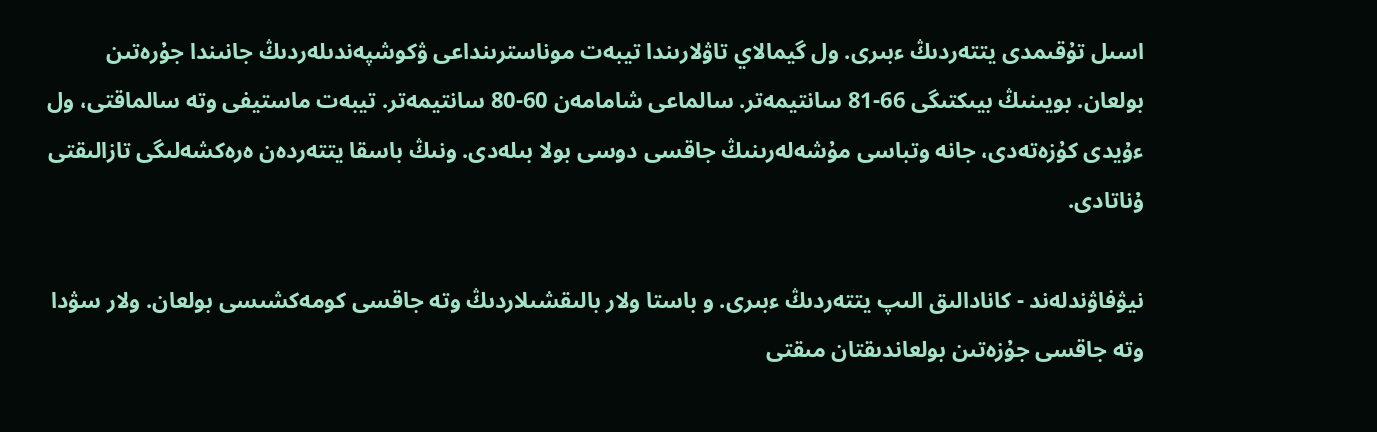اسىل تۇقىمدى يتتەردىڭ ءبىرى. ول گيمالاي تاۋلارىندا تيبەت موناسترىنداعى ۋكوشپەندىلەردىڭ جانىندا جۇرەتىن بولعان. بويىنىڭ بيىكتىگى 66-81 سانتيمەتر. سالماعى شامامەن 60-80 سانتيمەتر. تيبەت ماستيفى وتە سالماقتى، ول ءۇيدى كۇزەتەدى، جانە وتباسى مۇشەلەرىنىڭ جاقسى دوسى بولا بىلەدى. ونىڭ باسقا يتتەردەن ەرەكشەلىگى تازالىقتى ۇناتادى.

نيۋفاۋندلەند - كانادالىق الىپ يتتەردىڭ ءبىرى. و باستا ولار بالىقشىلاردىڭ وتە جاقسى كومەكشىسى بولعان. ولار سۋدا وتە جاقسى جۇزەتىن بولعاندىقتان مىقتى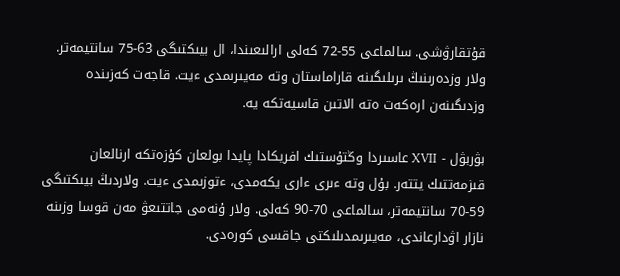قۇتقارۋشى. سالماعى 55-72 كەلى ارالىعىندا، ال بيىكتىگى 63-75 سانتيمەتر. ولار وزدەرىنىڭ ىرىلىگىنە قاراماستان وتە مەيىرىمدى ءيت. قاجەت كەزىندە وزدىگىنەن ارەكەت ەتە الاتىن قاسيەتكە يە.

بۋربۋل - XVII عاسىردا وڭتۇستىك افريكادا پايدا بولعان كۇزەتكە ارنالعان قىزمەتتىك يتتەر. بۇل وتە ءىرى ءارى يكەمدى، ءتوزىمدى ءيت. ولاردىڭ بيىكتىگى 59-70 سانتيمەتر، سالماعى 70-90 كەلى. ولار ۇنەمى جاتتىعۋ مەن قوسا وزىنە نازار اۋدارعاندى، مەيىرىمدىلىكتى جاقسى كورەدى.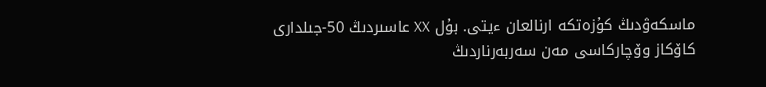ماسكەۋدىڭ كۇزەتكە ارنالعان ءيتى. بۇل XX عاسىردىڭ 50-جىلدارى كاۆكاز وۆچاركاسى مەن سەربەرناردىڭ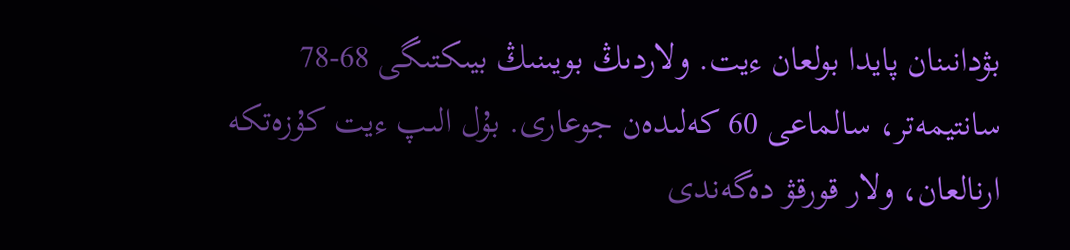بۋدانىنان پايدا بولعان ءيت. ولاردىڭ بويىنىڭ بيىكتىگى 68-78 سانتيمەتر، سالماعى 60 كەلىدەن جوعارى. بۇل الىپ ءيت كۇزەتكە ارنالعان، ولار قورقۋ دەگەندى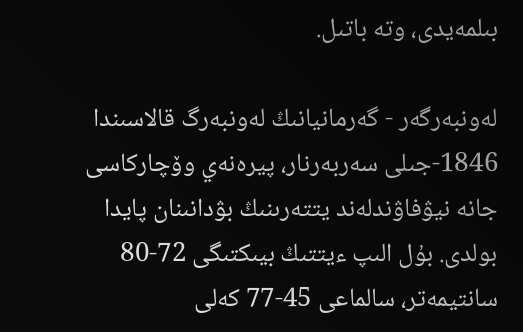بىلمەيدى، وتە باتىل.

لەونبەرگەر - گەرمانيانىڭ لەونبەرگ قالاسىندا 1846-جىلى سەربەرنار، پيرەنەي وۆچاركاسى جانە نيۋفاۋندلەند يتتەرىنىڭ بۋدانىنان پايدا بولدى. بۇل الىپ ءيتتىڭ بيىكتىگى 72-80 سانتيمەتر، سالماعى 45-77 كەلى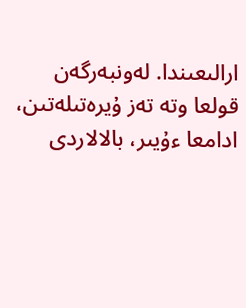ارالىعىندا. لەونبەرگەن قولعا وتە تەز ۇيرەتىلەتىن، ادامعا ءۇيىر، بالالاردى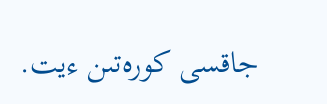جاقسى كورەتىن ءيت.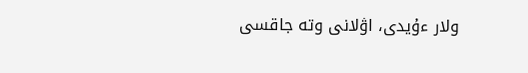ولار ءۇيدى، اۋلانى وتە جاقسى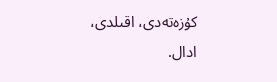كۇزەتەدى، اقىلدى، ادال.